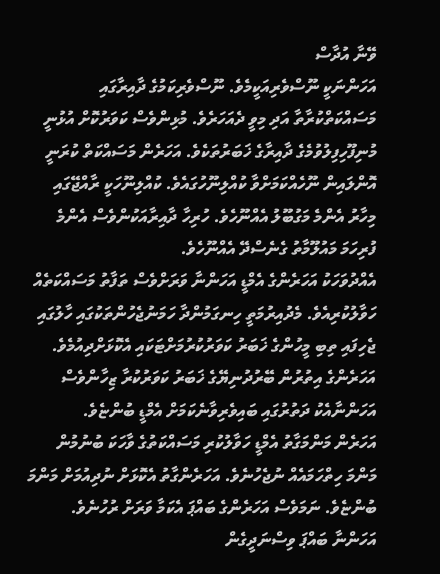ވޭނާ އުދާސް
އަހަންނަކީ ނޫސްވެރިއަކީމެވެ. ނޫސްވެރިކަމުގެ ދާއިރާގައި މަސައްކަތްކުރާތާ އަދި މިވީ ދެއަހަރެވެ. މުޅިންވެސް ކަވަރުކޮށް އުޅުނީ މުނިފޫހިފިލުވުމެގެ ދާއިރާގެ ޚަބަރުތަކެވެ. އަހަރެން މަސައްކަތް ކުރަނީ އޮންލައިން ނޫހެއްކަމަށްވާ ކުއްލިނޫހުގައެވެ. ކުއްލިނޫހަކީ ރާއްޖޭގައި މިހާރު އެންމެ މަގުބޫލު އެއްނޫހެވެ. ހުރިހާ ދާއިރާއަކުންވެސް އެންމެ ފުރިހަމަ މައުލޫމާތު ގެނެސްދޭ އެއްނޫހެވެ.
އެއްދުވަހަކު އަހަރެންގެ އެމްޑީ އަހަންނާ ވަރަށްވެސް ތަފާތު މަސައްކަތެއް ހަވާލުކުރިއެވެ. މެދުއިރުމަތީ ހިނގަމުންދާ ހަމަނުޖެހުންތަކުގައި ހާލުގައި ޖެހިފައި ތިބި މީހުންގެ ޚަބަރު ކަވަރުކުރުމަށްޓަކައި އެކޮޅަށްދިއުމެވެ. އަހަރެންގެ އިތުރުން ބޭރުދުނިޔޭގެ ޚަބަރު ކަވަރުކުރާ ޒިހާންވެސް އަހަންނާއެކު ދަތުރުގައި ބައިވެރިވާނެކަމަށް އެމްޑީ ބުންޏެވެ.
އަހަރެން މަންމަގާތު އެމްޑީ ހަވާލުކުރި މަސައްކަތުގެ ވާހަކަ ބުނުމުން މަންމަ ހިތްހަމައެއް ނުޖެހުނެވެ. އަހަރެންގާތު އެކޮޅަށް ނުދިއުމަށް މަންމަ ބުންޏެވެ. ނަމަވެސް އަހަރެންގެ ބައްޕަ އެކަމާ ވަރަށް ރުހުނެވެ. އަހަންނާ ބައްޕަ ވިސްނަދީގެން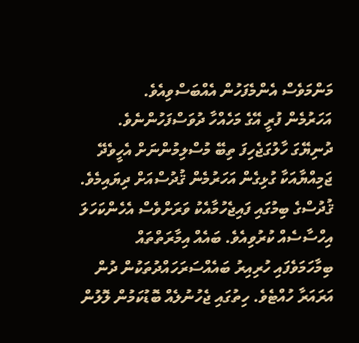މަންމަވެސް އެންމެފަހުން އެއްބަސްވިއެވެ.
އަހަރުމެން ފުރީ އޭގެ މަހެއްހާ ދުވަސްފަހުންނެވެ. ދުނިޔޭގަ ހާލުގަޖެހިފަ ތިބޭ މުސްލިމުންނަށް އެހީވެދޭ ޖަމިއްޔާއަކާ ގުޅިގެން އަހަރުމެން ޤުދުސްއަށް ދިޔައިމެވެ. ޤުދުސްގެ ބިމުގައި ފައިޖެހުމާއެކު ވަރަށްވެސް އެހެންކަހަލަ އިހްސާސެއް ކުރުވިއެވެ. ބައެއް އިމާރަތްތައް ބިމާހަމަވެފައި ހުރިއިރު ބައެއްސަރަހައްދުތަކުން ދުން އަރައަރާ ހުއްޓެވެ. ހިތުގައި ޖެހުނުލެއް ބޮޑުކަމުން ލޮލުން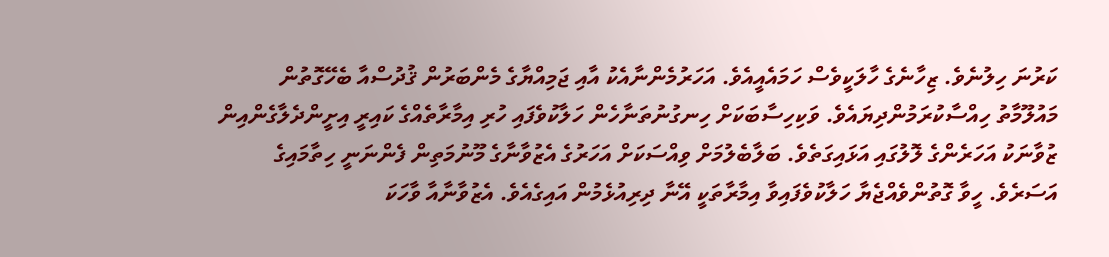ކަރުނަ ހިލުނެވެ. ޒިހާނެގެ ހާލަކީވެސް ހަމައެއީއެވެ. އަހަރުމެންނާއެކު އާއި ޖަމިއްޔާގެ މެންބަރުން ޤުދުސްއާ ބެހޭގޮތުން މައުލޫމާތު ހިއްސާކުރަމުންދިޔައެވެ. ވަކިހިސާބަކަށް ހިނގުނުތަނާހެން ހަލާކުވެފައި ހުރި އިމާރާތެއްގެ ކައިރީ އިށީންދެލާގެންއިން ޒުވާނަކު އަހަރެންގެ ލޮލުގައި އަޅައިގަތެވެ. ބަލާބެލުމަށް ވިއްސަކަށް އަހަރުގެ އެޒުވާނާގެ މޫނުމަތިން ފެންނަނީ ހިތާމައިގެ އަސަރެވެ. ހީވާ ގޮތުންވެއްޖެޔާ ހަލާކުވެފައިވާ އިމާރާތަކީ އޭނާ ދިރިއުޅެމުން އައިގެއެވެ. އެޒުވާނާއާ ވާހަކަ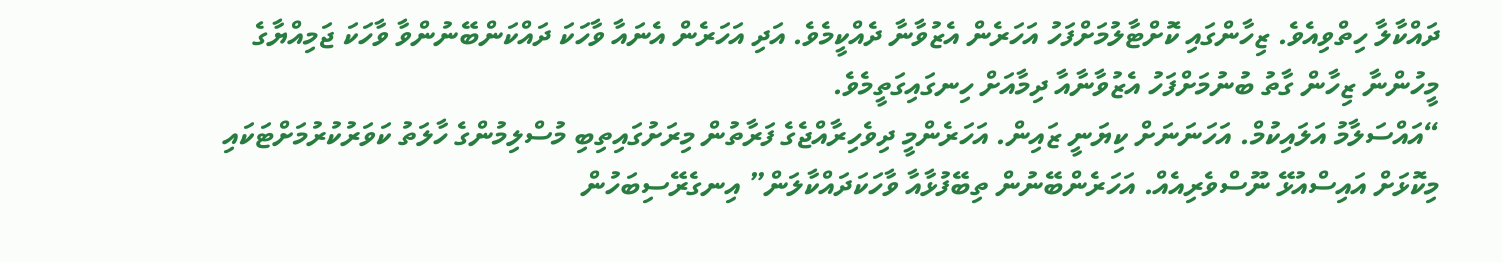ދައްކާލާ ހިތްވިއެވެ. ޒިހާންގައި ކޮށްޓާލުމަށްފަހު އަހަރެން އެޒުވާނާ ދެއްކީމެވެ. އަދި އަހަރެން އެނައާ ވާހަކަ ދައްކަންބޭނުންވާ ވާހަކަ ޖަމިއްޔާގެ މީހުންނާ ޒިހާން ގާތު ބުނުމަށްފަހު އެޒުވާނާއާ ދިމާއަށް ހިނގައިގަތީމެވެ.
“އައްސަލާމު އަލައިކުމް. އަހަނަނަށް ކިޔަނީ ޒައިން. އަހަރެންމީ ދިވެހިރާއްޖެގެ ފަރާތުން މިރަށުގައިތިބި މުސްލިމުންގެ ހާލަތު ކަވަރުކުރުމަށްޓަކައި މިކޮޅަށް އައިސްއުޅޭ ނޫސްވެރިއެއް. އަހަރެންބޭނުން ތިބޭފުޅާއާ ވާހަކަދައްކާލަން” އިނގެރޭސިބަހުން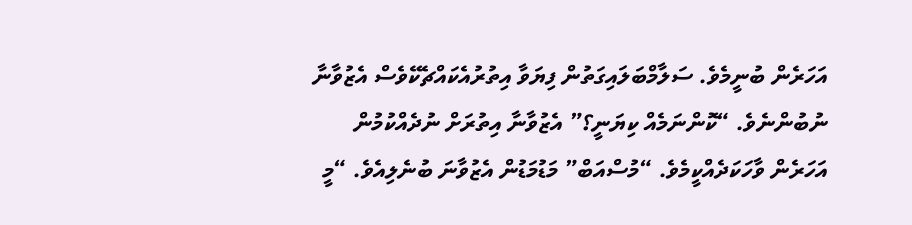އަހަރެން ބުނީމެވެ. ސަލާމްބަލައިގަތުން ފިޔަވާ އިތުރުއެކައްޗެކޭވެސް އެޒުވާނާ ނުބުންނެވެ. “ކޮންނަމެއް ކިޔަނީ؟” އެޒުވާނާ އިތުރަށް ނުދެއްކުމުން އަހަރެން ވާހަކަދެއްކީމެވެ. “މުސްއަބް” މަޑުމަޑުން އެޒުވާނަ ބުނެލިއެވެ. “މީ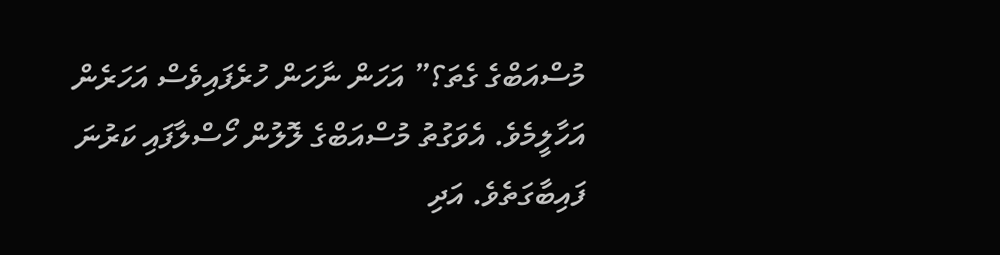މުސްއަބްގެ ގެތަ؟” އަހަން ނާހަން ހުރެފައިވެސް އަހަރެން އަހާލީމެވެ. އެވަގުތު މުސްއަބްގެ ލޮލުން ހޯސްލާފައި ކަރުނަ ފައިބާގަތެވެ. އަދި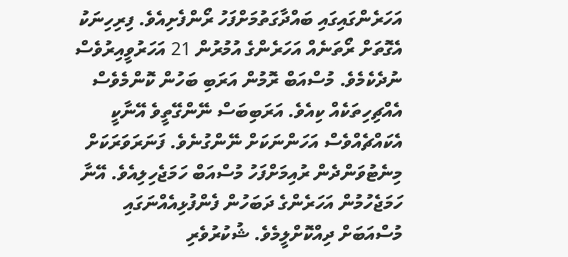އަހަރެންގައިގައި ބައްދާގަތުމަށްފަހު ރޯންފެށިއެވެ. ފިރިހިނަކު އެގޮތަށް ރޯތަނެއް އަހަރެންގެ އުމުރުން 21 އަހަރުވީއިރުވެސް ނުދެކެމެވެ. މުސްއަބް ރޮމުން އަރަބި ބަހުން ކޮންމެވެސް އެއްޗިހިތަކެއް ކިއެވެ. އަރަބިބަސް ނޭންގޭތީވެ އޭނާކީ އެކައްޗެއްވެސް އަހަންނަކަށް ނޭންގުނެވެ. ފަނަރަވަރަކަށް މިނެޓުވަންދެން ރުއިމަށްފަހު މުސްއަބް ހަމަޖެހިލިއެވެ. އޭނާ ހަމަޖެހުމުން އަހަރެންގެ ދަބަހުން ފެންފުޅިއެއްނަގައި މުސްއަބަށް ދިއްކޮށްލީމެވެ. ޝުކުރުވެރި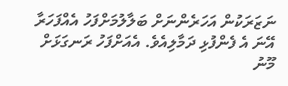ނަޒަރަކުން އަހަރެންނަށް ބަލާލުމަށްފަހު އެއްފަހަރާ އޭނަ އެ ފެންފުޅި ދަމާލިއެވެ. އެއަށްފަހު ރަނގަޅަށް މޫނު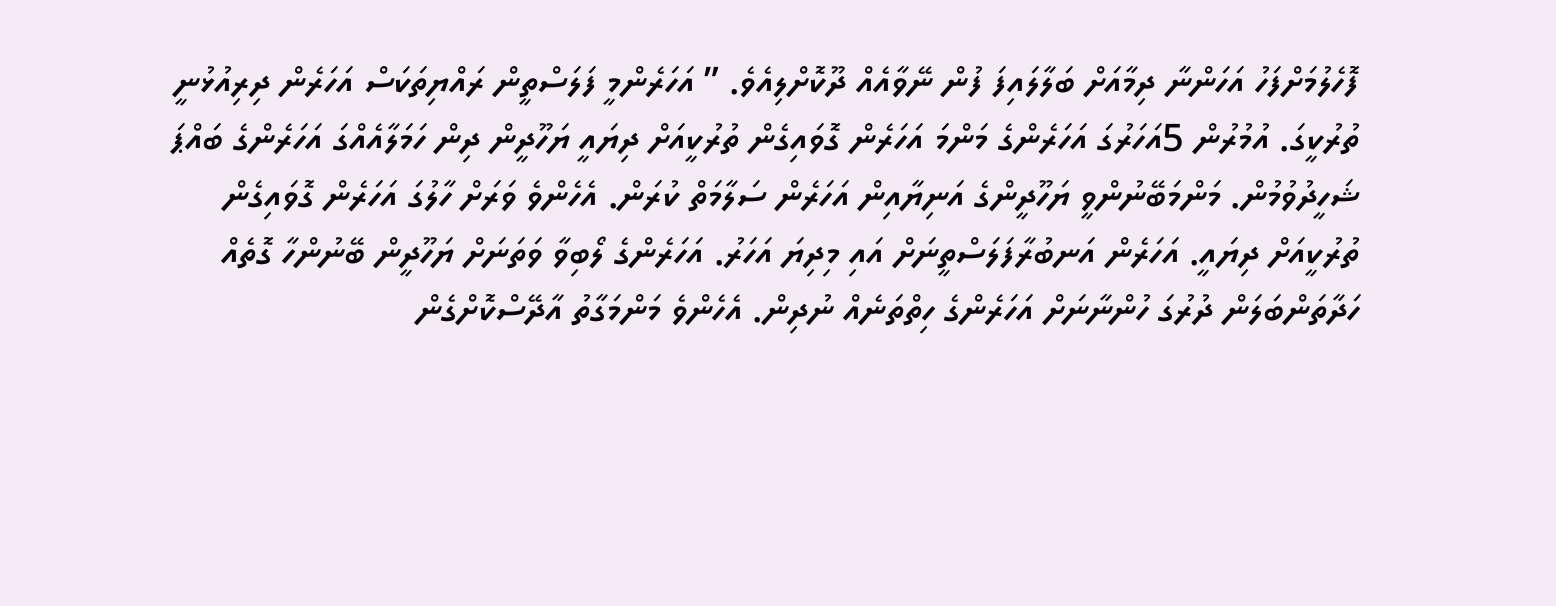ފޮހެލުމަށްފަހު އަހަންނާ ދިމާއަށް ބަލާލައިފަ ފުން ނޭވާއެއް ދޫކޮށްލިއެވެ. ” އަހަރެންމީ ފަލަސްތީން ރައްޔިތަކަސް އަހަރެން ދިރިއުޅުނީ ތުރުކީގަ. އުމުރުން 5އަހަރުގަ އަހަރެންގެ މަންމަ އަހަރެން ގޮވައިގެން ތުރުކީއަށް ދިޔައީ ޔަހޫދީން ދިން ހަމަލާއެއްގަ އަހަރެންގެ ބައްޕަ ޝަހީދުވުމުން. މަންމަބޭނުންވީ ޔަހޫދީންގެ އަނިޔާއިން އަހަރެން ސަލާމަތް ކުރަން. އެހެންވެ ވަރަށް ހާލުގަ އަހަރެން ގޮވައިގެން ތުރުކީއަށް ދިޔައީ. އަހަރެން އަނބުރާފަލަސްތީނަށް އައި މިދިޔަ އަހަރު. އަހަރެންގެ ލޯބިވާ ވަތަނަށް ޔަހޫދީން ބޭނުންހާ ގޮތެއް ހަދާތަންބަލަން ދުރުގަ ހުންނާނަށް އަހަރެންގެ ހިތްތަނެއް ނުދިން. އެހެންވެ މަންމަގާތު އާދޭސްކޮށްގެން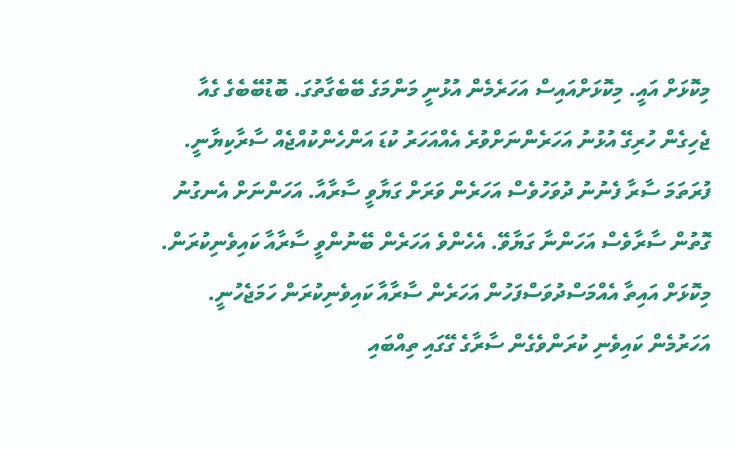މިކޮޅަށް އައީ. މިކޮޅަށްއައިސް އަހަރެމެން އުޅުނީ މަންމަގެ ބޭބެގާތުގަ. ބޮޑުބޭބެގެ ގެއާ ޖެހިގެން ހުރިގޭ އުޅުނު އަހަރެންނަށްވުރެ އެއްއަހަރު ކުޑަ އަންހެންކުއްޖެއް ސާރާކިޔާނީ. ފުރަތަމަ ސާރާ ފެނުނު ދުވަހުވެސް އަހަރެން ވަރަށް ގަޔާވީ ސާރާއާ. އަހަންނަށް އެނގުނު ގޮތުން ސާރާވެސް އަހަންނާ ގަޔާވޭ. އެހެންވެ އަހަރެން ބޭނުންވީ ސާރާއާ ކައިވެނިކުރަން. މިކޮޅަށް އައިތާ އެއްމަސްދުވަސްފަހުން އަހަރެން ސާރާއާ ކައިވެނިކުރަން ހަމަޖެހުނީ. އަހަރުމެން ކައިވެނި ކުރަންވެގެން ސާރާގެ ގޭގައި ތިއްބައި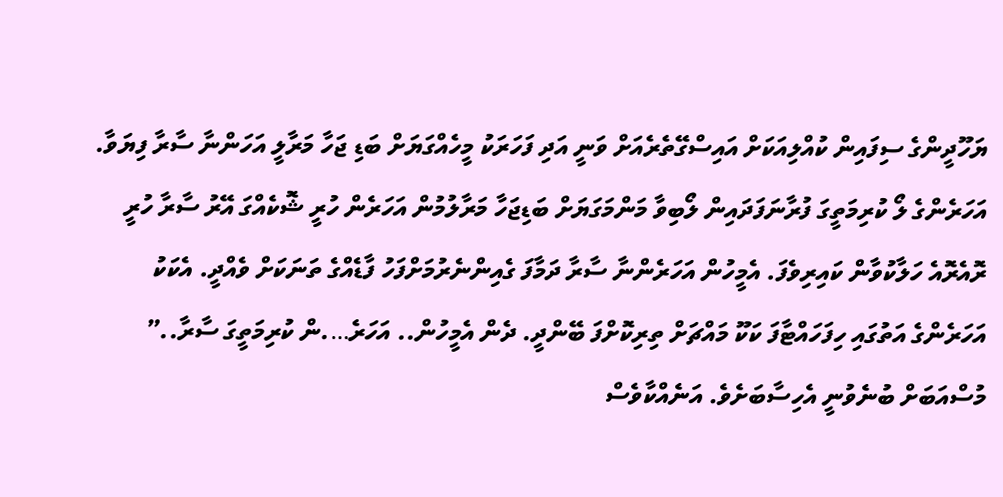ޔަހޫދީންގެ ސިފައިން ކުއްލިއަކަށް އައިސްގޭތެރެއަށް ވަނީ އަދި ފަހަރަކު މީހެއްގަޔަށް ބަޑި ޖަހާ މަރާލީ އަހަންނާ ސާރާ ފިޔަވާ. އަހަރެންގެ ލޯ ކުރިމަތީގަ ފުރާނަފަދައިން ލޯބިވާ މަންމަގަޔަށް ބަޑިޖަހާ މަރާލުމުން އަހަރެން ހުރީ ޝޮކެއްގަ އޭރު ސާރާ ހުރީ ރޮއެރޮއެ ހަލާކުވާން ކައިރިވެފަ. އެމީހުން އަހަރެންނާ ސާރާ ދަމާފަ ގެއިންނެރުމަށްފަހު ފާޑެއްގެ ތަނަކަށް ވެއްދީ. އެކަކު އަހަރެންގެ އަތުގައި ހިފަހައްޓާފަ ކަކޫ މައްޗަށް ތިރިކޮށްފަ ބޭންދީ. ދެން އެމީހުން.. އަހަރެ….ން ކުރިމަތީގަ ސާރާ..” މުސްއަބަށް ބުނެވުނީ އެހިސާބަށެވެ. އަނެއްކާވެސް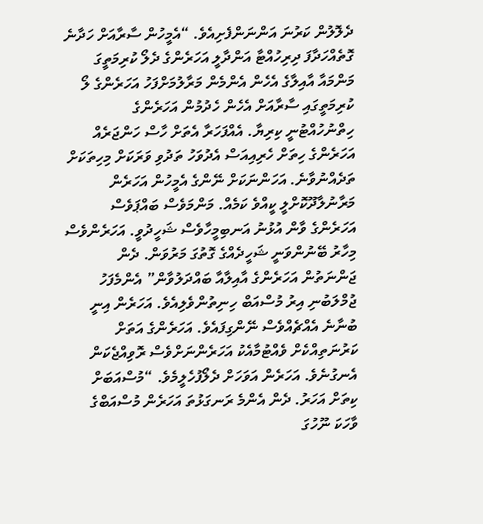ދެލޮލުން ކަރުނަ އަންނަންފެށިއެވެ. “އެމީހުން ސާރާއަށް ހަދާނެ ގޮތެއްހަދާފަ ދިރިހުއްޓާ އަންދާލީ އަހަރެންގެ ދެލޯ ކުރިމަތީގަ މަންމައާ އާއިލާގެ އެހެން އެންމެން މަރާލުމަށްފަހު އަހަރެންގެ ލޯ ކުރިމަތީގައި ސާރާއަށް އެހެން ހެދުމުން އަހަރެންގެ ހިތްނުހުއްޓުނީ ކިރިޔާ. އެއްފަހަރާ އެތަށް ހާސް ހަންޖަރެއް އަހަރެންގެ ހިތަށް ހެރިއިއަސް އެދުވަހު ތަދުވި ވަރަކަށް މިހިތަކަށް ތަދެއްނުވާނެ. އަހަންނަކަށް ނޭންގެ އެމީހުން އަހަރެން މަރާނުލާދޫކޮށްލީ ކީއްވެ ކަމެއް. މަންމަވެސް ބައްޕަވެސް އަހަރެންގެ ވާން އުޅުނު އަނބިމީހާވެސް ޝަހީދުވީ. އަހަރެންވެސް މިހާރު ބޭނުންވަނީ ޝަހީދެއްގެ ގޮތުގަ މަރުވަން. ދެން ޖަންނަތުން އަހަރެންގެ އާއިލާއާ ބައްދަލުވާން” އެންމެފަހު ޖުމްލަބުނި އިރު މުސްއަބް ހިނިތުންވެލިއެވެ. އަހަރެން އިނީ ބުނާނެ އެއްޗެއްވެސް ނޭންގިފައެވެ. އަހަރެންގެ އަތަށް ކަރުނަތިއްކެށް ވެއްޓުމާއެކު އަހަރެންނަށްވެސް ރޮވިއްޖެކަން އެނގުނެވެ. އަހަރެން އަވަހަށް ދެލޯފުހެލީމެވެ. “މުސްއަބަށް ކިތަށް އަހަރު. ދެން އެންމެ ރަނގަޅުތަ އަހަރެން މުސްއަބްގެ ވާހަކަ ނޫހުގަ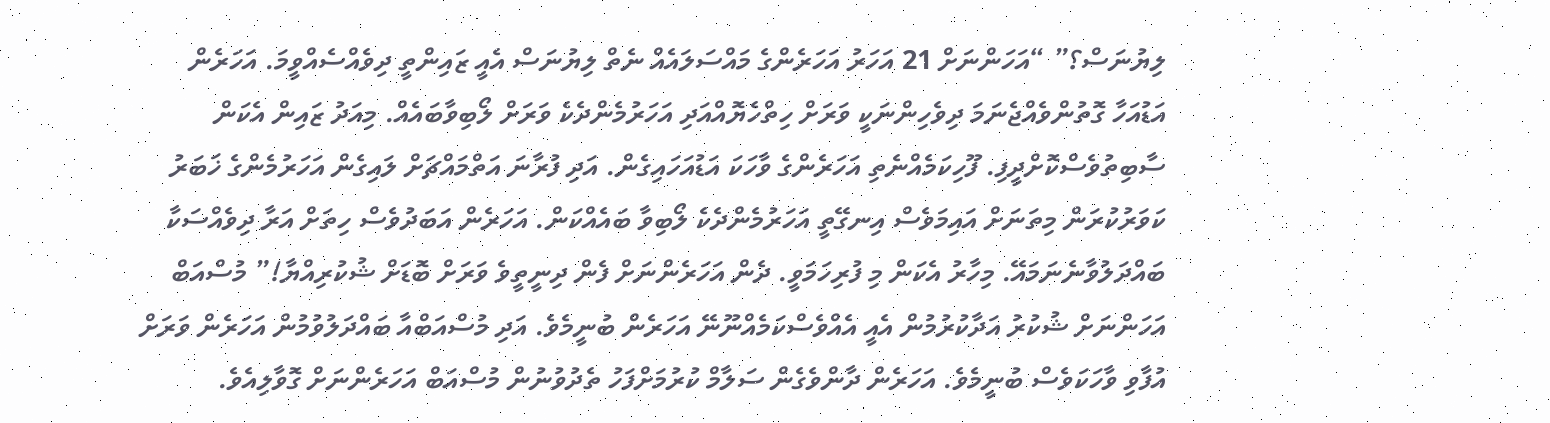ލިޔުނަސް؟” “އަހަންނަށް 21 އަހަރު އަހަރެންގެ މައްސަލައެއް ނެތް ލިޔުނަސް އެއީ ޒައިންތީ ދިވެއްސެއްވީމަ. އަހަރެން އަޑުއަހާ ގޮތުންވެއްޖެނަމަ ދިވެހިންނަކީ ވަރަށް ހިތްހެޔޮއްއަދި އަހަރުމެންދެކެ ވަރަށް ލޯބިވާބައެއް. މިއަދު ޒައިން އެކަން ސާބިތުވެސްކޮށްދީފި. ފޫހިކަމެއްނެތި އަހަރެންގެ ވާހަކަ އަޑުއަހައިގެން. އަދި ފުރާނަ އަތްމައްޗަށް ލައިގެން އަހަރުމެންގެ ޚަބަރު ކަވަރުކުރަން މިތަނަށް އައިމަވެސް އިނގޭތީ އަހަރުމެންދެކެ ލޯބިވާ ބައެއްކަން. އަހަރެން އަބަދުވެސް ހިތަށް އަރާ ދިވެއްސަކާ ބައްދަލުވާނެނަމައޭ. މިހާރު އެކަން މި ފުރިހަމަވީ. ދެން އަހަރެންނަށް ފެން ދިނީތީވެ ވަރަށް ބޮޑަށް ޝުކުރިއްޔާ!” މުސްއަބް އަހަންނަށް ޝުކުރު އަދާކުރުމުން އެއީ އެއްވެސްކަމެއްނޫނޭ އަހަރެން ބުނީމެވެ. އަދި މުސްއަބްއާ ބައްދަލުވުމުން އަހަރެން ވަރަށް އުފާވި ވާހަކަވެސް ބުނީމެވެ. އަހަރެން ދާންވެގެން ސަލާމް ކުރުމަށްފަހު ތެދުވުނުން މުސްއަބް އަހަރެންނަށް ގޮވާލިއެވެ.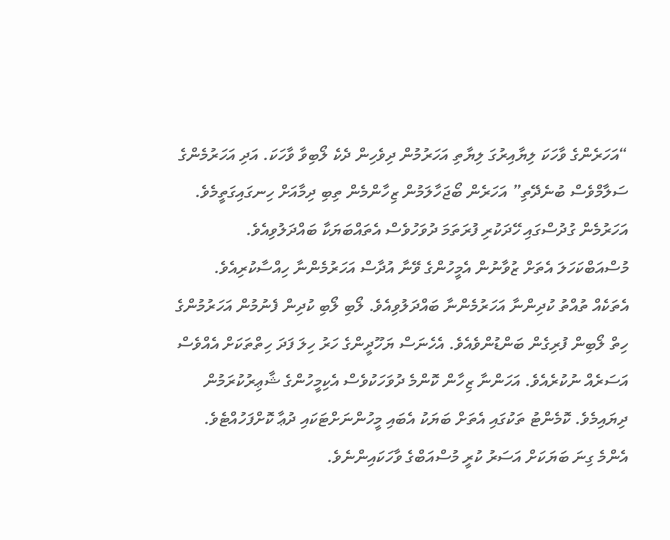“އަހަރެންގެ ވާހަކަ ލިޔާއިރުގަ ލިޔާތި އަހަރުމުން ދިވެހިން ދެކެ ލޯބިވާ ވާހަކަ. އަދި އަހަރުމެންގެ ސަލާމްވެސް ބުނެދޭތި” އަހަރެން ބޯޖަހާލަމުން ޒިހާންމެން ތިބި ދިމާއަށް ހިނގައިގަތީމެވެ.
އަހަރުމެން ގުދުސްގައި ހޭދަކުރި ފުރަތަމަ ދުވަހުވެސް އެތައްބަޔަކާ ބައްދަލުވިއެވެ. މުސްއަބްކަހަލަ އެތަށް ޒުވާނުން އެމީހުންގެ ވޭނާ އުދާސް އަހަރުމެންނާ ހިއްސާކުރިއެވެ. އެތަކެއް ތުއްތު ކުދިންނާ އަހަރުމެންނާ ބައްދަލުވިއެވެ. ލޯބި ލޯބި ކުދިން ފެނުމުން އަހަރުމުންގެ ހިތް ލޯބިން ފުރިގެން ބަންޑުންވެއެވެ. އެހެނަސް ޔަހޫދީންގެ ހަރު ހިލަ ފަދަ ހިތްތަކަށް އެއްވެސް އަސަރެއް ނުކުރެއެވެ. އަހަންނާ ޒިހާން ކޮންމެ ދުވަހަކުވެސް އެކިމީހުންގެ ޝާޢިރުކުރަމުން ދިޔައިމެވެ. ކޮމެންޓު ތަކުގައި އެތަށް ބަޔަކު އެބައި މީހުންނަށްޓަކައި ދުޢާ ކޮށްފަހުއްޓެވެ. އެންމެ ގިނަ ބަޔަކަށް އަސަރު ކުރީ މުސްއަބްގެ ވާހަކައިންނެވެ.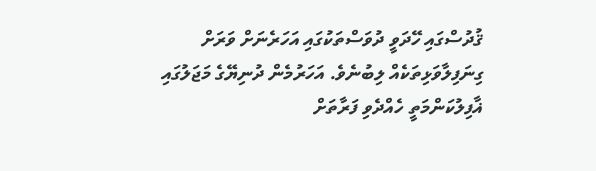ޤުދުސްގައި ހޭދަވީ ދުވަސްތަކުގައި އަހަރެނަށް ވަރަށް ގިނަފިލާވަޅިތަކެއް ލިބުނެވެ. އަހަރުމެން ދުނިޔޭގެ މަޖަލުގައި ޣާފިލުކަންމަތީ ހެއްދެވި ފަރާތަށް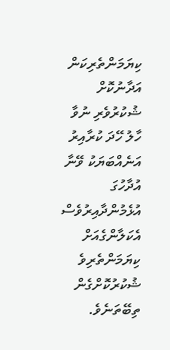ކިޔަމަންތެރިކަން އަދާނުކޮށް ޝުކުރުވެރި ނުވާ ހާލު ހޭދަ ކުރާއިރު އަނެއްބަޔަކު ވޭނާ އުދާހުގަ އުޅެމުންދާއިރުވެސް އެކަލާންގެއަށް ކިޔަމަންތެރިވެ ޝުކުރުކޮށްގެން ތިބޭތަނެވެ.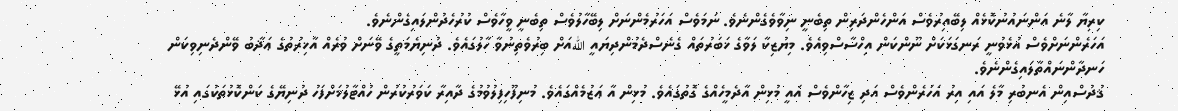ކިރިޔާ ލާނެ އަންނައުނުކޮޅެއް ލިބޭއިރުވެސް އަންހެންދަރިން ތިބެނީ ނިވާވެގެންނެވެ. ނަމަވެސް އަހަރުމެންނަށް ލިބޭހާލުވެސް ތިބެނީ ވީހާވެސް ކުރުހެދުންލައިގެންނެވެ.
އަހަރެންނަށްވެސް އުޅެވުނީ ރަނގަޅަކަށް ނޫންކަން އިހްސާސްވިއެވެ. މިޔުޒިކާ ލަވާގެ ޚަބަރުތައް ގެނެސްދެމުންދިޔައީ اللهއަށް ބިރުވެތިނުވާ ހާލުގައެވެ. ދުނިޔެމަތީގެ ވޭނަށް ވުރެއް އާޚިރުތުގެ ޢަޛާބު ވޭންދެނިވިކަން ހަނދާންނައްތާލައިގެންނެވެ.
ޤުދުސްއިން އެނބުރި މާލެ އައި އިރު އަހަރެންވެސް އަދި ޒިހާންވެސް އައީ މުޅިން އާދެމީހެއްގެ ގޮތުގައެވެ. މުޅިން އާ ޢަޒުމެއްގައެވެ. މުނިފޫހިފިލުވުމުގެ ދާއިރާ ކަވަރުކުރުން ހުއްޓާލުމަށްފަހު ދުނިޔޭގެ ކަންކޮޅުތަކުގައި އުޅޭ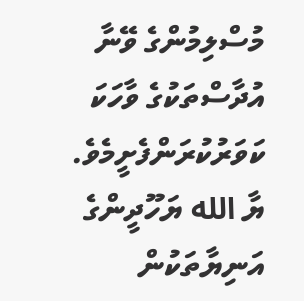މުސްލިމުންގެ ވޭނާ އުދާސްތަކުގެ ވާހަކަ ކަވަރުކުރަންފެށީމެވެ.
ޔާ الله ޔަހޫދީންގެ އަނިޔާތަކުން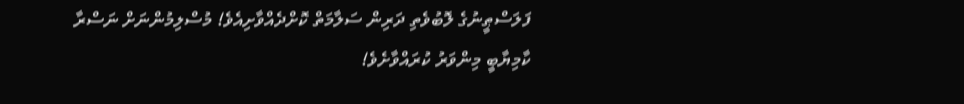ފަލަސްޠީނުގެ ލޮބުވެތި ދަރިން ސަލާމަތް ކޮށްދެއްވާށިއެވެ! މުސްލިމުންނަށް ނަސްރާ ކާމިޔާބީ މިންވަރު ކުރައްވާށެވެ!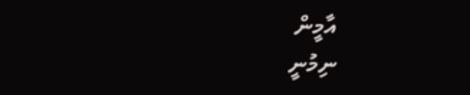އާމީން
ނިމުނީ